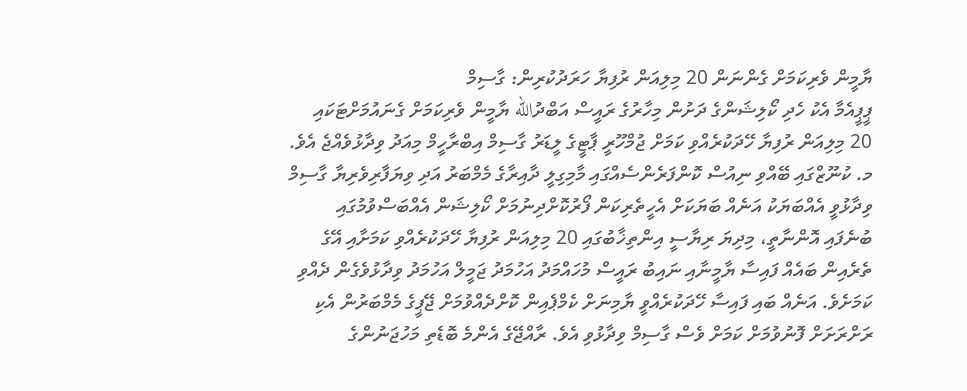ޔާމީން ވެރިކަމަށް ގެންނަން 20 މިލިއަން ރުފިޔާ ހަރަދުކުރިން: ގާސިމް
ޕީޕީއެމާ އެކު ހެދި ކޯލިޝަންގެ ދަށުން މިހާރުގެ ރައީސް އަބްދުالله ޔާމީން ވެރިކަމަށް ގެނައުމަށްޓަކައި 20 މިލިއަން ރުފިޔާ ހޭދަކުރެއްވި ކަމަށް ޖުމްހޫރީ ޕާޓީގެ ލީޑަރު ގާސިމް އިބްރާހީމް މިއަދު ވިދާޅުވެއްޖެ އެވެ. މ. ކުނޫޒްގައި ބޭއްވި ނިއުސް ކޮންފަރެންސެއްގައި މާމިގިލީ ދާއިރާގެ މެމްބަރު އަދި ވިޔަފާރިވެރިޔާ ގާސިމް ވިދާޅުވީ އެއްބަޔަކު އަނެއް ބަޔަކަށް އެހީތެރިކަން ފޯރުކޮށްދިނުމަށް ކޯލިޝަން އެއްބަސްވުމުގައި ބުނެފައި އޮންނާތީ، މިދިޔަ ރިޔާސީ އިންތިޚާބުގައި 20 މިލިއަން ރުފިޔާ ހޭދަކުރެއްވި ކަމަށާއި އޭގެ ތެރެއިން ބައެއް ފައިސާ ޔާމީނާއި ނައިބު ރައީސް މުހައްމަދު އަހުމަދު ޖަމީލް އަހުމަދު ވިދާޅުވެގެން ދެއްވި ކަމަށެވެ. އަނެއް ބައި ފައިސާ ހޭދަކުރެއްވީ ޔާމިނަށް ކެމްޕެއިން ކޮށްދެއްވުމަށް ޖޭޕީގެ މެމްބަރުން އެކި ރަށްރަށަށް ފޮނުވުމަށް ކަމަށް ވެސް ގާސިމް ވިދާޅުވި އެވެ. ރާއްޖޭގެ އެންމެ ބޮޑެތި މަހުޖަނުންގެ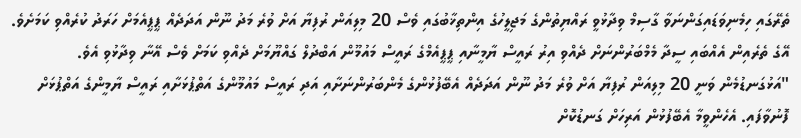ތެރޭގައި ހިމެނިވަޑައިގަންނަވާ ގާސިމް ވިދާޅުވީ ރައްޔިތުންގެ މަޖިލީހުގެ އިންތިޚާބުގައި ވެސް 20 މިލިއަން ރުފިޔާ އަށް ވުރެ މަދު ނޫން އަދަދެއް ޕީޕީއެމަށް ހަރަދު ކުރެއްވި ކަމަށެވެ. އޭގެ ތެރެއިން އެއްބައި ސީދާ މެމްބަރުންނަށް ދެއްވި އިރު ރައީސް ޔާމީނާއި ޕީޕީއެމްގެ ރައީސް މައުމޫން އަބްދުލް ގައްޔޫމަށް ދެއްވި ކަމަށް ވެސް އޭނާ ވިދާޅުވި އެވެ. "އަޅުގަނޑުމެން ވަނީ 20 މިލިއަން ރުފިޔާ އަށް ވުރެ މަދު ނޫން އަދަދެއް އެބޭފުޅުންގެ މެންބަރުންނަށާއި އަދި ރައީސް މައުމޫންގެ އަތްޕުޅަށާއި ރައީސް ޔާމީންގެ އަތްޕުޅަށް ފޮނުވާފައި. އެހެންވީމާ އެބޭފުޅުން އަރިހަށް ގަނޑުކޮށް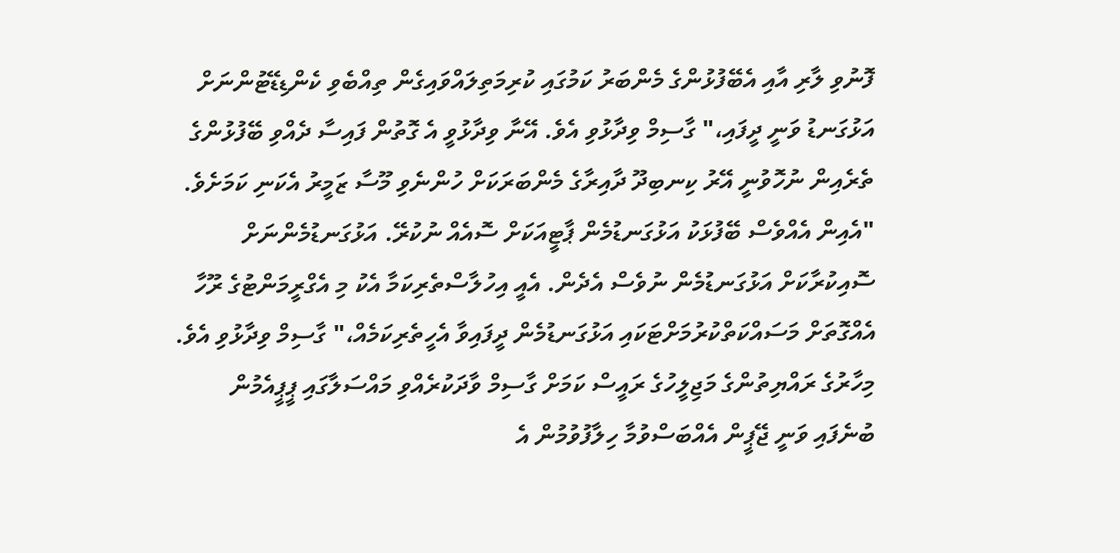ފޮނުވި ލާރި އާއި އެބޭފުޅުންގެ މެންބަރު ކަމުގައި ކުރިމަތިލައްވައިގެން ތިއްބެވި ކެންޑިޑޭޓުންނަށް އަޅުގަނޑު ވަނީ ދީފައި،" ގާސިމް ވިދާޅުވި އެވެ. އޭނާ ވިދާޅުވީ އެ ގޮތުން ފައިސާ ދެއްވި ބޭފުޅުންގެ ތެރެއިން ނުހޮވުނީ އޭރު ކިނބިދޫ ދާއިރާގެ މެންބަރަކަށް ހުންނެވި މޫސާ ޒަމީރު އެކަނި ކަމަށެވެ. "އެއިން އެއްވެސް ބޭފުޅަކު އަޅުގަނޑުމެން ޕާޓީއަކަށް ސޮއެއް ނުކުރޭ. އަޅުގަނޑުމެންނަށް ސޮއިކުރާކަށް އަޅުގަނޑުމެން ނުވެސް އެދެން. އެއީ އިހުލާސްތެރިކަމާ އެކު މި އެގްރީމަންޓުގެ ރޫހާ އެއްގޮތަށް މަސައްކަތްކުރުމަށްޓަކައި އަޅުގަނޑުމެން ދީފައިވާ އެހީތެރިކަމެއް،" ގާސިމް ވިދާޅުވި އެވެ. މިހާރުގެ ރައްޔިތުންގެ މަޖިލީހުގެ ރައީސް ކަމަށް ގާސިމް ވާދަކުރެއްވި މައްސަލާގައި ޕީޕީއެމުން ބުނެފައި ވަނީ ޖޭޕީން އެއްބަސްވުމާ ހިލާފުވުމުން އެ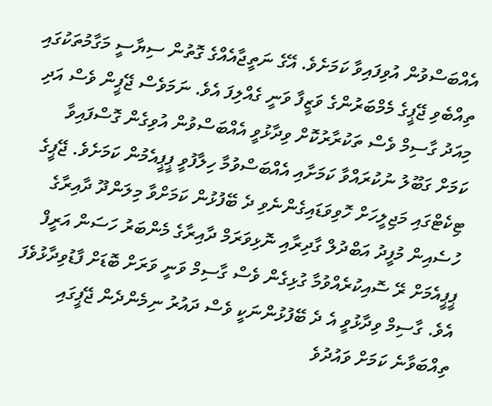އެއްބަސްވުން އުވިފައިވާ ކަމަށެވެ. އޭގެ ނަތީޖާއެއްގެ ގޮތުން ސިޔާސީ މަގާމުތަކުގައި ތިއްބެވި ޖޭޕީގެ މެމްބަރުންގެ ވަޒީފާ ވަނީ ގެއްލިފަ އެވެ. ނަމަވެސް ޖޭޕީން ވެސް އަދި މިއަދު ގާސިމް ވެސް ތަކުރާރުކޮށް ވިދާޅުވީ އެއްބަސްވުން އުވިގެން ގޮސްފައިވާ ކަމަށް ގަބޫލު ނުކުރައްވާ ކަމަށާއި އެއްބަސްވުމާ ހިލާފުވީ ޕީޕީއެމުން ކަމަށެވެ. ޖޭޕީގެ ޓިކެޓްގައި މަޖިލީހަށް ހޮވިވަޑައިގެންނެވި ދެ ބޭފުޅުން ކަމަށްވާ މިލަންދޫ ދާއިރާގެ ހުސެއިން މުފީދު އަބްދުލް ގާދިރާއި ނޮޅިވަރަމް ދާއިރާގެ މެންބަރު ހަސަން އަރީފް ޕީޕީއެމަށް ރޭ ސޮއިކުރެއްވުމާ ގުޅިގެން ވެސް ގާސިމް ވަނީ ވަރަށް ބޮޑަށް ފާޑުވިދާޅުވެފަ އެވެ. ގާސިމް ވިދާޅުވީ އެ ދެ ބޭފުޅުންނަކީ ވެސް ދައުރު ނިމެންދެން ޖޭޕީގައި ތިއްބަވާނެ ކަމަށް ވައުދުވެ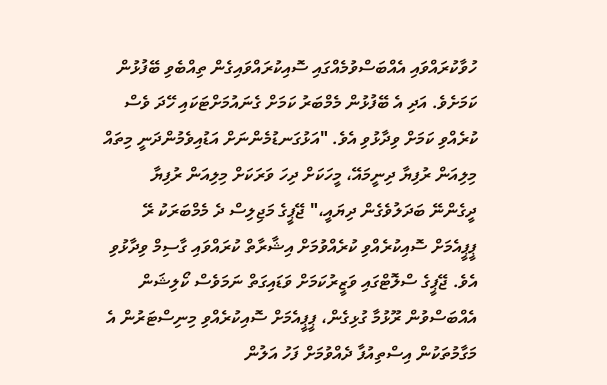ހުވާކުރައްވައި އެއްބަސްވުމެއްގައި ސޮއިކުރައްވައިގެން ތިއްބެވި ބޭފުޅުން ކަމަށެވެ. އަދި އެ ބޭފުޅުން މެމްބަރު ކަމަށް ގެނައުމަށްޓަކައި ހޭދަ ވެސް ކުރެއްވި ކަމަށް ވިދާޅުވި އެވެ. "އަޅުގަނޑުމެންނަށް އަޑުއިވެމުންދަނީ މިތައް މިލިއަން ރުފިޔާ ދިނީމައޭ، މީހަކަށް ދިހަ ވަރަކަށް މިލިއަން ރުފިޔާ ދީގެންނޭ ބަދަލުވެގެން ދިޔައީ،" ޖޭޕީގެ މަޖިލިސް ދެ މެމްބަރަކު ރޭ ޕީޕީއެމަށް ސޮއިކުރެއްވި ކުރެއްވުމަށް އިޝާރާތް ކުރައްވައި ގާސިމް ވިދާޅުވި އެވެ. ޖޭޕީގެ ސްލޮޓްގައި ވަޒީރުކަމަށް ވަޑައިގަތް ނަމަވެސް ކޯލިޝަން އެއްބަސްވުން ރޫޅުމާ ގުޅިގެން، ޕީޕީއެމަށް ސޮއިކުރެއްވި މިނިސްޓަރުން އެ މަގާމުތަކުން އިސްތިއުފާ ދެއްވުމަށް ފަހު އަލުން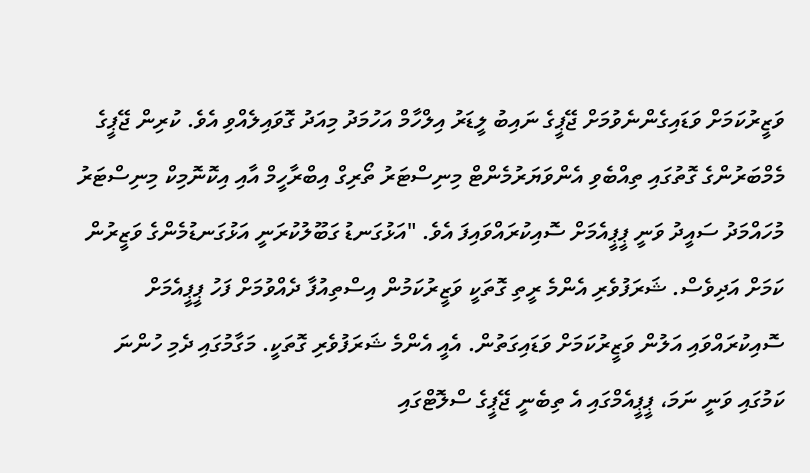ވަޒީރުކަމަށް ވަޑައިގެންނެވުމަށް ޖޭޕީގެ ނައިބު ލީޑަރު އިލްހާމް އަހުމަދު މިއަދު ގޮވައިލެއްވި އެވެ. ކުރިން ޖޭޕީގެ މެމްބަރުންގެ ގޮތުގައި ތިއްބެވި އެންވަޔަރުމެންޓް މިނިސްޓަރު ތޯރިގް އިބްރާހީމް އާއި އިކޮނޮމިކް މިނިސްޓަރު މުހައްމަދު ސައީދު ވަނީ ޕީޕީއެމަށް ސޮއިކުރައްވައިފަ އެވެ. "އަޅުގަނޑު ގަބޫލުކުރަނީ އަޅުގަނޑުމެންގެ ވަޒީރުން ކަމަށް އަދިވެސް. ޝަރަފުވެރި އެންމެ ރީތި ގޮތަކީ ވަޒީރުކަމުން އިސްތިއުފާ ދެއްވުމަށް ފަހު ޕީޕީއެމަށް ސޮއިކުރައްވައި އަލުން ވަޒީރުކަމަށް ވަޑައިގަތުން. އެއީ އެންމެ ޝަރަފުވެރި ގޮތަކީ. މަގާމުގައި ދެމި ހުންނަ ކަމުގައި ވަނީ ނަމަ، ޕީޕީއެމްގައި އެ ތިބެނީ ޖޭޕީގެ ސްލޮޓްގައި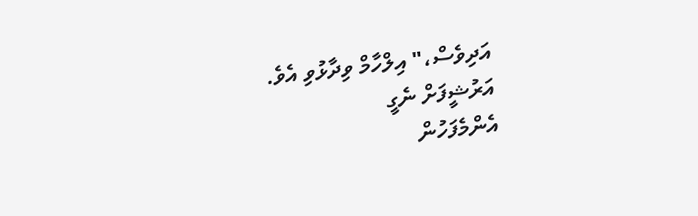އަދިވެސް،" އިލްހާމް ވިދާޅުވި އެވެ.
އަރުޝީފަށް ނެގީ
އެންމެފަހުން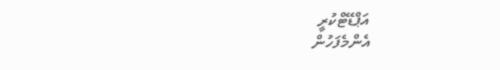އަޕްޑޭޓްކުރީ
އެންމެފަހުން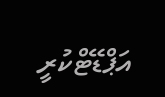އަޕްޑޭޓްކުރީ